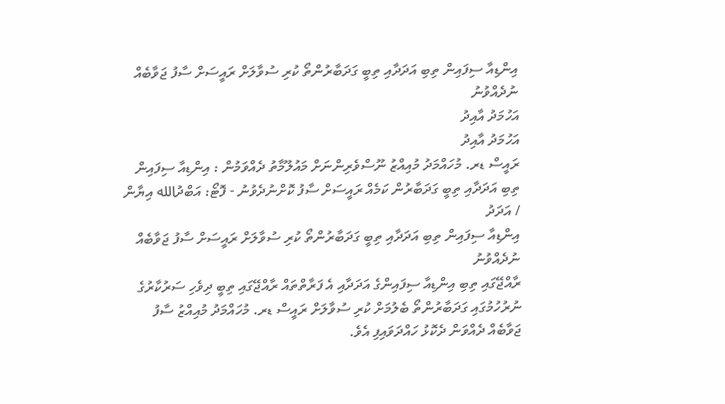އިންޑިއާ ސިފައިން ތިބި އަދަދާއި ތިބީ ގަދަބާރުންތޯ ކުރި ސުވާލަށް ރައީސަށް ސާފު ޖަވާބެއް ނުދެއްވުނު
އަހުމަދު އާއިދު
އަހުމަދު އާއިދު
ރައީސް ޑރ. މުހައްމަދު މުއިއްޒު ނޫސްވެރިންނަށް މައުލޫމާތު ދެއްވަމުން : އިންޑިއާ ސިފައިން ތިބި އަދަދާއި ތިބީ ގަދަބާރުން ކަމެއް ރައީސަށް ސާފު ކޮށްނުދެވުނު - ފޮޓޯ: އަބްދުالله އިޔާން / އަދަދު
އިންޑިއާ ސިފައިން ތިބި އަދަދާއި ތިބީ ގަދަބާރުންތޯ ކުރި ސުވާލަށް ރައީސަށް ސާފު ޖަވާބެއް ނުދެއްވުނު
ރާއްޖޭގައި ތިބި އިންޑިއާ ސިފައިންގެ އަދަދާއި އެ ފަރާތްތައް ރާއްޖޭގައި ތިބީ ދިވެހި ސަރުކާރުގެ ނުރުހުމުގައި ގަދަބާރުންތޯ ބެލުމަށް ކުރި ސުވާލަށް ރައީސް ޑރ. މުހައްމަދު މުއިއްޒު ސާފު ޖަވާބެއް ދެއްވަން ދެކޮޅު ހައްދަވައިފި އެވެ.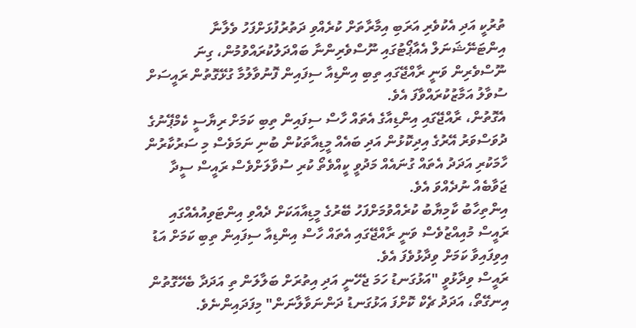ތުރުކީ އަދި އެކުވެރި އަރަބި އިމާރާތަށް ކުރެއްވި ދަތުރުފުޅަށްފަހު ވެލާނާ އިންޓަނޭޝަނަލް އެއާޕޯޓުގައި ނޫސްވެރިންނާ ބައްދަލުކުރައްވުމުން، ގިނަ ނޫސްވެރިން ވަނީ ރާއްޖޭގައި ތިބި އިންޑިއާ ސިފައިން ފޮނުވާލުމާ ގުޅޭގޮތުން ރައީސަށް ސުވާލު އަމާޒުކުރައްވާފަ އެވެ.
އެގޮތުން، ރާއްޖޭގައި އިންޑިއާގެ އެތައް ހާސް ސިފައިން ތިބި ކަމަށް ރިޔާސީ ކެމްޕޭނުގެ ދުވަސްވަރު އޭރުގެ އިދިކޮޅުން އަދި ބައެއް މީޑިއާތަކުން ބުނި ނަމަވެސް މި ސަރުކާރުން ހާމަކުރި އަދަދު އެތައް ގުނައެއް މަދުވީ ކީއްވެތޯ ކުރި ސުވާލަށްވެސް ރައީސް ސީދާ ޖަވާބެއް ނުދެއްވަ އެވެ.
އިންތިހާބު ކާމިޔާބު ކުރެއްވުމަށްފަހު ބޭރުގެ މީޑިއާއަކަށް ދެއްވި އިންޓަވިއުއެއްގައި ރައީސް މުއިއްޒުވެސް ވަނީ ރާއްޖޭގައި އެތައް ހާސް އިންޑިއާ ސިފައިން ތިބި ކަމަށް އަޑު އިވިފައިވާ ކަމަށް ވިދާޅުވެފަ އެވެ.
ރައީސް ވިދާޅުވީ "އަޅުގަނޑު ހަމަ ޖެހޭނީ އަދި އިތުރަށް ބަލާލަން ތި އަދަދާ ބެހޭގޮތުން އިނގޭތޯ، އަދަދު ޗެކް ކޮށްފަ އަޅުގަނޑު ދަންނަވާލާނަން" މިފަދައިންނެވެ.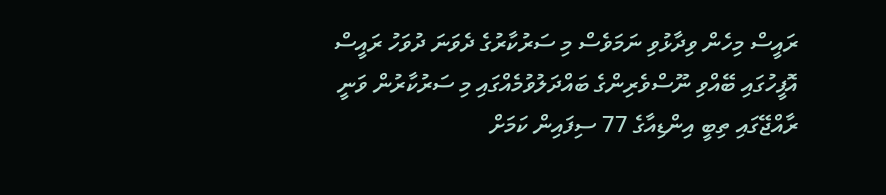ރައީސް މިހެން ވިދާޅުވި ނަމަވެސް މި ސަރުކާރުގެ ދެވަނަ ދުވަހު ރައީސް އޮފީހުގައި ބޭއްވި ނޫސްވެރިންގެ ބައްދަލުވުމެއްގައި މި ސަރުކާރުން ވަނީ ރާއްޖޭގައި ތިބީ އިންޑިއާގެ 77 ސިފައިން ކަމަށް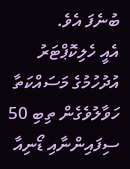ބުނެފަ އެވެ.
އެއީ ހެލިކޮޕްޓަރު އުދުހުމުގެ މަސައްކަތާ ހަވާލުވެގެން ތިބި 50 ސިފައިންނާއި ޑޯނިއާ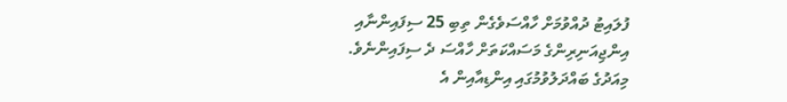ފުލައިޓު ދުއްވުމަށް ހާއްސަވެގެން ތިބި 25 ސިފައިންނާއި އިންޖިއަނިރިންގެ މަސައްކަތަށް ހާއްސަ ދެ ސިފައިންނެވެ.
މިއަދުގެ ބައްދަލުވުމުގައި އިންޑިއާއިން އެ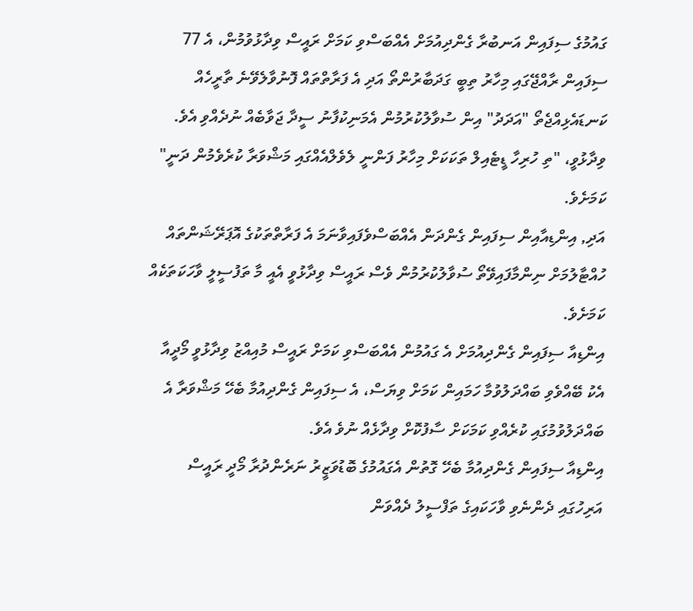ގައުމުގެ ސިފައިން އަނބުރާ ގެންދިއުމަށް އެއްބަސްވި ކަމަށް ރައީސް ވިދާޅުވުމުން، އެ 77 ސިފައިން ރާއްޖޭގައި މިހާރު ތިބީ ގަދަބާރުންތޯ އަދި އެ ފަރާތްތައް ފޮނުވާލެވޭނެ ތާރީހެއް ކަނޑައެޅިއްޖެތޯ "އަދަދު" އިން ސުވާލުކުރުމުން އެމަނިކުފާނު ސީދާ ޖަވާބެއް ނުދެއްވި އެވެ.
ވިދާޅުވީ، "ތި ހުރިހާ ޑީޓެއިލް ތަކަކަށް މިހާރު ފަންނީ ލެވެލްއެއްގައި މަޝްވަރާ ކުރެވެމުން ދަނީ" ކަމަށެވެ.
އަދި, އިންޑިއާއިން ސިފައިން ގެންދަން އެއްބަސްވެފައިވާނަމަ އެ ފަރާތްތަކުގެ އޮޕަރޭޝަންތައް ހުއްޓާލުމަށް ނިންމާފައިވޭތޯ ސުވާލުކުރުމުން ވެސް ރައީސް ވިދާޅުވީ އެއީ މާ ތަފުސީލީ ވާހަކަތަކެއް ކަމަށެވެ.
އިންޑިއާ ސިފައިން ގެންދިއުމަށް އެ ގައުމުން އެއްބަސްވި ކަމަށް ރައީސް މުއިއްޒު ވިދާޅުވީ މޯދީއާ އެކު ބޭއްވެވި ބައްދަލުވުމާ ހަމައިން ކަމަށް ވިޔަސް، އެ ސިފައިން ގެންދިއުމާ ބެހޭ މަޝްވަރާ އެ ބައްދަލުވުމުގައި ކުރެއްވި ކަމަކަށް ސާފުކޮށް ވިދާޅެއް ނުވެ އެވެ.
އިންޑިއާ ސިފައިން ގެންދިއުމާ ބެހޭ ގޮތުން އެގައުމުގެ ބޮޑުވަޒީރު ނަރެންދުރާ މޯދީ ރައީސް އަރިހުގައި ދެންނެވި ވާހަކައިގެ ތަފްސީލު ދެއްވަން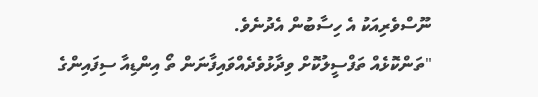ނޫސްވެރިއަކު އެ ހިސާބުން އެދުނެވެ.
"ތަންކޮޅެއް ތަފްސީލުކޮށް ވިދާޅުވެދެއްވައިފާނަން ތޯ އިންޑިއާ ސިފައިންގެ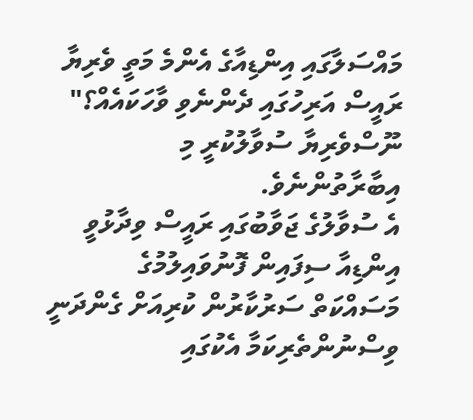މައްސަލާގައި އިންޑިއާގެ އެންމެ މަތީ ވެރިޔާ ރައީސް އަރިހުގައި ދެންނެވި ވާހަކައެއް؟" ނޫސްވެރިޔާ ސުވާލުކުރީ މި އިބާރާތުންނެވެ.
އެ ސުވާލުގެ ޖަވާބުގައި ރައީސް ވިދާޅުވީ އިންޑިއާ ސިފައިން ފޮނުވައިލުމުގެ މަސައްކަތް ސަރުކާރުން ކުރިއަށް ގެންދަނީ ވިސްނުންތެރިކަމާ އެކުގައި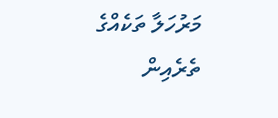މަރުހަލާ ތަކެއްގެ ތެރެއިން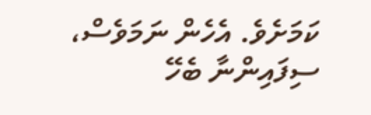ކަމަށެވެ. އެހެން ނަމަވެސް، ސިފައިންނާ ބެހޭ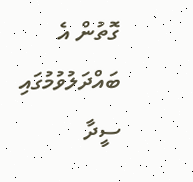ގޮތުން އެ ބައްދަލުވުމުގައި ސީދާ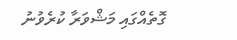ގޮތެއްގައި މަޝްވަރާ ކުރެވުނު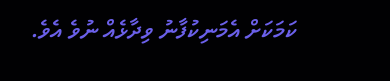ކަމަކަށް އެމަނިކުފާނު ވިދާޅެއް ނުވެ އެވެ.